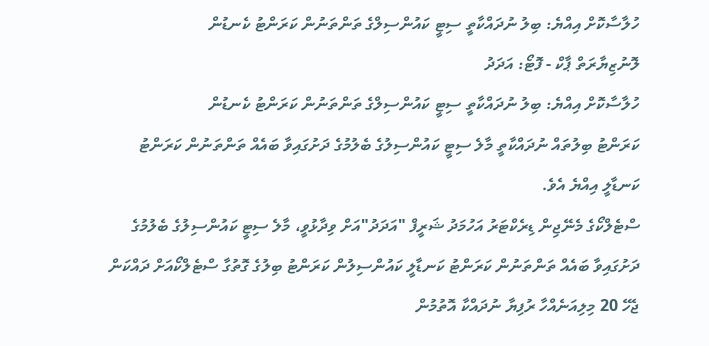ހުލާސާކޮށް އިއްޔެ: ބިލު ނުދައްކާތީ ސިޓީ ކައުންސިލްގެ ތަންތަނުން ކަރަންޓު ކެނޑުން
ލޮނުޒިޔާރަތް ޕާކް - ފޮޓޯ: އަދަދު
ހުލާސާކޮށް އިއްޔެ: ބިލު ނުދައްކާތީ ސިޓީ ކައުންސިލްގެ ތަންތަނުން ކަރަންޓު ކެނޑުން
ކަރަންޓު ބިލުތައް ނުދައްކާތީ މާލެ ސިޓީ ކައުންސިލުގެ ބެލުމުގެ ދަށުގައިވާ ބައެއް ތަންތަނުން ކަރަންޓު ކަނޑާލީ އިއްޔެ އެވެ.
ސްޓެލްކޯގެ މެނޭޖިން ޑިރެކްޓަރު އަހުމަދު ޝަރީފް "އަދަދު"އަށް ވިދާޅުވީ، މާލެ ސިޓީ ކައުންސިލުގެ ބެލުމުގެ ދަށުގައިވާ ބައެއް ތަންތަނުން ކަރަންޓު ކަނޑާލީ ކައުންސިލުން ކަރަންޓު ބިލުގެ ގޮތުގާ ސްޓެލްކޯއަށް ދައްކަން ޖެހޭ 20 މިލިއަނެއްހާ ރުފިޔާ ނުދައްކާ އޮތުމުން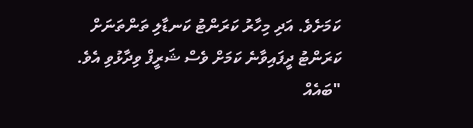ކަމަށެވެ. އަދި މިހާރު ކަރަންޓު ކަނޑާލި ތަންތަނަށް ކަރަންޓު ދީފައިވާނެ ކަމަށް ވެސް ޝަރީފް ވިދާޅުވި އެވެ.
"ބައެއް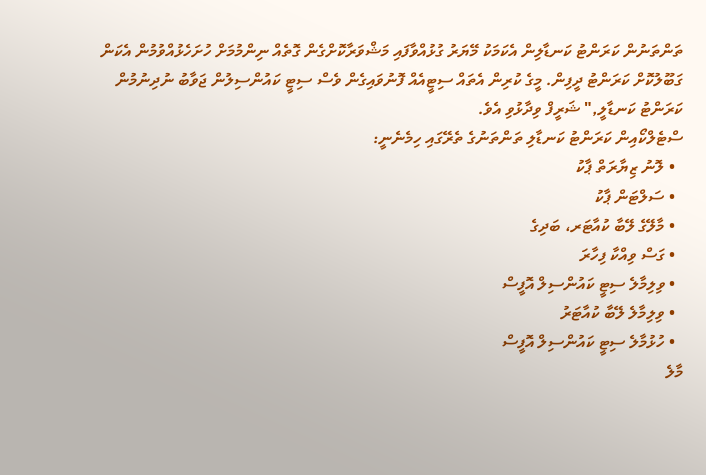ތަންތަނުން ކަރަންޓު ކަނޑާލިން އެކަމަކު މޭޔަރު ގުޅުއްވާފައި މަޝްވަރާކޮށްގެން ގޮތެއް ނިންމުމަށް ހުށަހެޅުއްވުމުން އެކަން ގަބޫލުކޮށް ކަރަންޓު ދީފިން. މީގެ ކުރިން އެތައް ސިޓީއެއް ފޮނުވައިގެން ވެސް ސިޓީ ކައުންސިލުން ޖަވާބު ނުދިނުމުން ކަރަންޓު ކަނޑާލީ," ޝަރީފް ވިދާޅުވި އެވެ.
ސްޓެލްކޯއިން ކަރަންޓު ކަނޑާލި ތަންތަނުގެ ތެރޭގައި ހިމެނެނީ:
  • ލޮނު ޒިޔާރަތް ޕާކު
  • ސަލްޓަން ޕާކު
  • މާލޭގެ ލޭބާ ކުއާޓަރ، ބަދިގެ
  • ގަސް ވިއްކާ ފިހާރަ
  • ވިލިމާލެ ސިޓީ ކައުންސިލް އޮފީސް
  • ވިލިމާލެ ލޭބާ ކުއާޓަރު
  • ހުޅުމާލެ ސިޓީ ކައުންސިލް އޮފީސް
މާލެ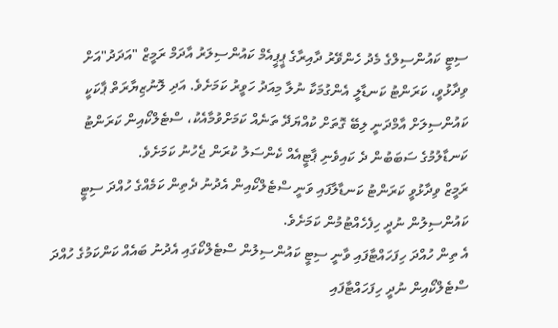ސިޓީ ކައުންސިލްގެ މެދު ހެންވޭރު ދާއިރާގެ ޕީޕީއެމް ކައުންސިލަރު އާދަމް ރަމީޒް "އަދަދު"އަށް ވިދާޅުވީ، ކަރަންޓު ކަނޑާލީ އެންގުމަކާ ނުލާ މިއަދު ހަވީރު ކަމަށެވެ. އަދި ލޮނުޒިޔާރަތް ޕާކަކީ ކައުންސިލަށް އާމްދަނީ ލިބޭ ގޮތަށް ކުއްޔަދޭ ތަނެއް ކަމަށްވުމާއެކު، ސްޓެލްކޯއިން ކަރަންޓު ކަނޑާލުމުގެ ސަބަބުން ދެ ކައިވެނި ޕާޓީއެއް ކެންސަލު ކުރަން ޖެހުނު ކަމަށެވެ.
ރަމީޒް ވިދާޅުވީ ކަރަންޓު ކަނޑާލާފައި ވަނީ ސްޓެލްކޯއިން އެދުނު ދެތިން ކަމެއްގެ ހުއްދަ ސިޓީ ކައުންސިލުން ނުދީ ހިފެހެއްޓުމުން ކަމަށެވެ.
އެ ތިން ހުއްދަ ހިފަހައްޓާފައި ވާނީ ސިޓީ ކައުންސިލުން ސްޓެލްކޯގައި އެދުނު ބައެއް ކަންކަމުގެ ހުއްދަ ސްޓެލްކޯއިން ނުދީ ހިފަހައްޓާފައި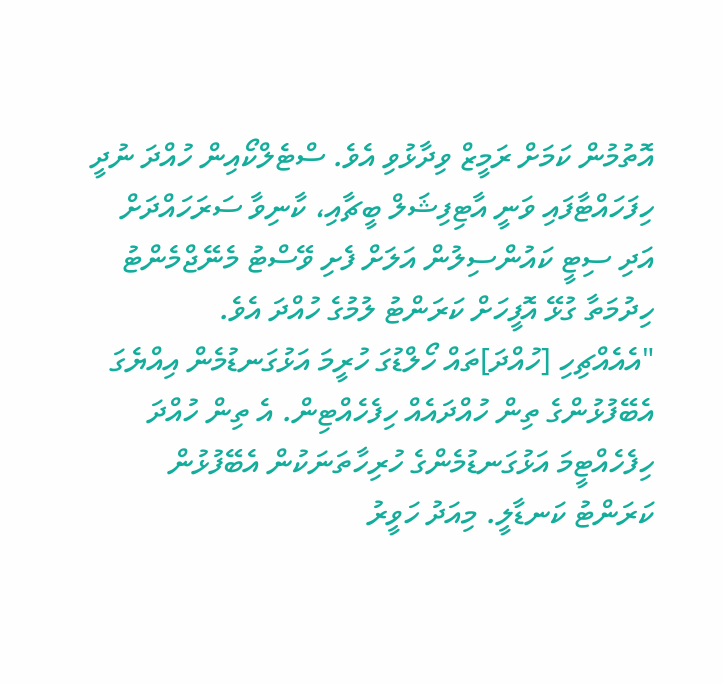އޮތުމުން ކަމަށް ރަމީޒް ވިދާޅުވި އެވެ. ސްޓެލްކޯއިން ހުއްދަ ނުދީ ހިފަހައްޓާފައި ވަނީ އާޓިފިޝަލް ބީޗާއި، ކާނިވާ ސަރަހައްދަށް އަދި ސިޓީ ކައުންސިލުން އަލަށް ފެށި ވޭސްޓު މެނޭޖްމެންޓު ހިދުމަތާ ގުޅޭ އޮފީހަށް ކަރަންޓު ލުމުގެ ހުއްދަ އެވެ.
"އެއެއްޗިހި [ހުއްދަ]ތައް ހޯލްޑުގަ ހުރީމަ އަޅުގަނޑުމެން އިއްޔެގަ އެބޭފުޅުންގެ ތިން ހުއްދައެއް ހިފެހެއްޓިން. އެ ތިން ހުއްދަ ހިފެހެއްޓީމަ އަޅުގަނޑުމެންގެ ހުރިހާތަނަކުން އެބޭފުޅުން ކަރަންޓު ކަނޑާލީ. މިއަދު ހަވީރު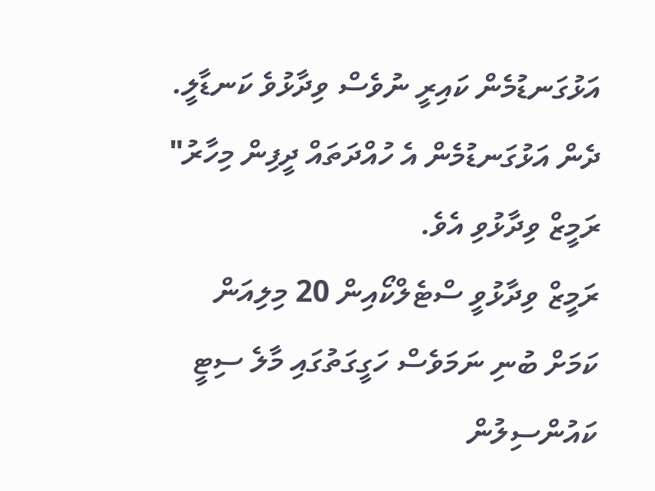އަޅުގަނޑުމެން ކައިރީ ނުވެސް ވިދާޅުވެ ކަނޑާލީ. ދެން އަޅުގަނޑުމެން އެ ހުއްދަތައް ދީފިން މިހާރު" ރަމީޒް ވިދާޅުވި އެވެ.
ރަމީޒް ވިދާޅުވީ ސްޓެލްކޯއިން 20 މިލިއަން ކަމަށް ބުނި ނަމަވެސް ހަގީގަތުގައި މާލެ ސިޓީ ކައުންސިލުން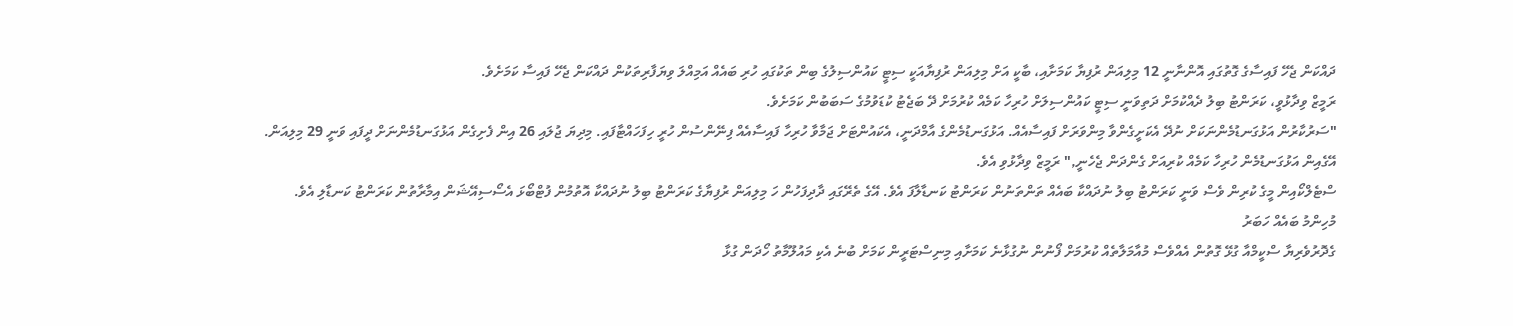ދައްކަން ޖެހޭ ފައިސާގެ ގޮތުގައި އޮންނާނީ 12 މިލިއަން ރުފިޔާ ކަމަށާއި، ބާކީ އަށް މިލިއަން ރުފިޔާއަކީ ސިޓީ ކައުންސިލުގެ ބިން ތަކުގައި ހުރި ބައެއް އަމިއްލަ ވިޔަފާރިތަކުން ދައްކަން ޖެހޭ ފައިސާ ކަމަށެވެ.
ރަމީޒް ވިދާޅުވީ، ކަރަންޓު ބިލު ދެއްކުމަށް ދަތިވަނީ ސިޓީ ކައުންސިލަށް ހުރިހާ ކަމެއް ކުރުމަށް ދޭ ބަޖެޓު ކުޑަވުމުގެ ސަބަބުން ކަމަށެވެ.
"ސަރުކާރުން އަޅުގަނޑުމެންނަކަށް ނުދޭ އެކަށީގެންވާ މިންވަރަށް ފައިސާއެއް. އަޅުގަނޑުމެންގެ އާމްދަނީ، އެކައުންޓަށް ޖަމާވާ ހުރިހާ ފައިސާއެއް ފިނޭންސުން ހުރީ ހިފަހައްޓާފައި. މިދިޔަ ޖުލައި 26 އިން ފެށިގެން އަޅުގަނޑުމެންނަށް ދީފައި ވަނީ 29 މިލިއަން. އޭގެއިން އަޅުގަނޑުމެން ހުރިހާ ކަމެއް ކުރިއަށް ގެންދަން ޖެހެނީ," ރަމީޒް ވިދާޅުވި އެވެ.
ސްޓެލްކޯއިން މީގެ ކުރިން ވެސް ވަނީ ކަރަންޓު ބިލު ނުދައްކާ ބައެއް ތަންތަނުން ކަރަންޓު ކަނޑާލާފަ އެވެ. އޭގެ ތެރޭގައި ދާދިފަހުން ހަ މިލިއަން ރުފިޔާގެ ކަރަންޓު ބިލު ނުދައްކާ އޮތުމުން ފުޓްބޯޅަ އެސޯސިއޭޝަން އިމާރާތުން ކަރަންޓު ކަނޑާލި އެވެ.
މުހިންމު ބައެއް ހަބަރު
ގެދޮރުވެރިޔާ ސްކީމްއާ ގުޅޭ ގޮތުން އެއްވެސް މުއާމަލާތެއް ކުރުމަށް ފޯނުން ނުގުޅާނެ ކަމަށާއި މިނިސްޓަރީން ކަމަށް ބުނެ އެކި މައުލޫމާތު ހޯދަން ގުޅާ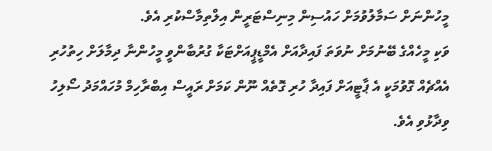މީހުންނަށް ސަމާލުވުމަށް ހައުސިން މިނިސްޓަރީން އިލްތިމާސްކުރި އެވެ.
ވަކި މީހެއްގެ ބޭނުމަށް ނުވަތަ ފައިދާއަށް އެމްޑީޕީއަށްޓަކާ ގުރުބާންވީ މީހުންނާ ދިމާލަށް ހިތުހުރި އެއްޗެއް ގޮވުމަކީ އެ ޕާޓީއަށް ފައިދާ ހުރި ގޮތެއް ނޫން ކަމަށް ރައީސް އިބްރާހިމް މުހައްމަދު ސޯލިހު ވިދާޅުވި އެވެ.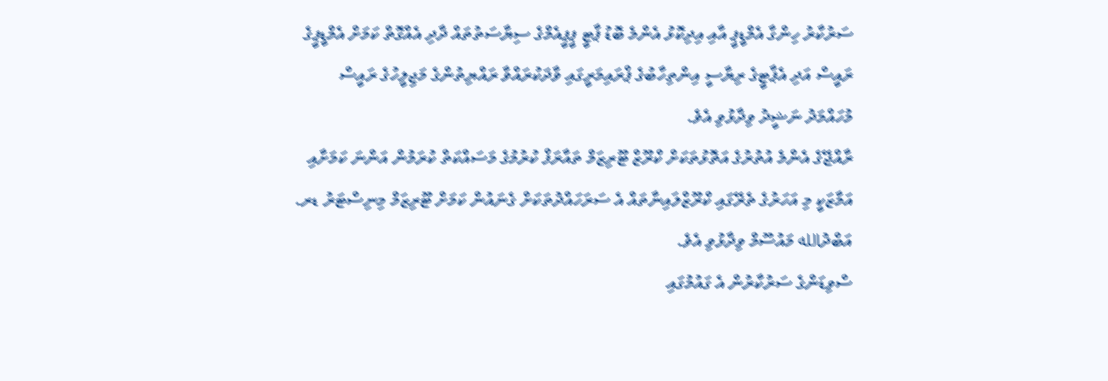ސަރުކާރު ހިންގާ އެމްޑީޕީ އާއި އިދިކޮޅު އެންމެ ބޮޑު ޕާޓީ ޕީޕީއެމްގެ ސިޔާސަތުތައް ދާދި އެއްގޮތް ކަމަށް އެމްޑީޕީގެ ރައީސް އަދި އެޕާޓީގެ ރިޔާސީ އިންތިހާބުގެ ޕްރައިމަރީގައި ވާދަކުރައްވާ ރައްޔިތުންގެ މަޖިލީހުގެ ރައީސް މުހައްމަދު ނަޝީދު ވިދާޅުވި އެވެ.
ރާއްޖޭގެ އެންމެ އުތުރުގެ އަތޮޅުތަކަށް ކްރޫޒް ޓޫރިޒަމް ތައާރަފް ކުރުމުގެ މަސައްކަތް ކުރަމުން އަންނަ ކަމަށާއި އަމާޒަކީ މި އަހަރުގެ ތެރޭގައި ކްރޫޒްލައިނާތައް އެ ސަރަހައްދުތަކަށް ގެނައުން ކަމަށް ޓޫރިޒަމް މިނިސްޓަރު ޑރ. އަބްދުالله މައުސޫމް ވިދާޅުވި އެވެ.
ސްވިޑަންގެ ސަރުކާރުން އެ ގައުމުގައި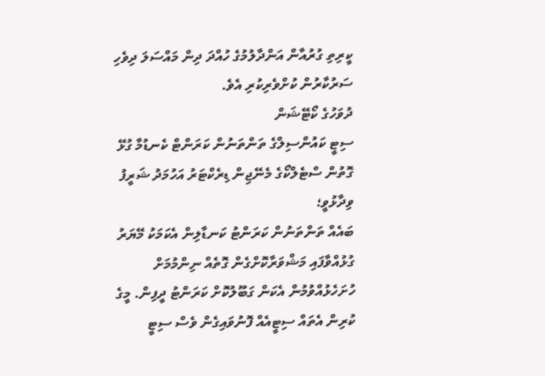ކީރިތި ގުރުއާން އަންދާލުމުގެ ހުއްދަ ދިން މައްސަލަ ދިވެހި ސަރުކާރުން ކުށްވެރިކުރި އެވެ.
ދުވަހުގެ ކޯޓޭޝަން
ސިޓީ ކައުންސިލްގެ ތަންތަނުން ކަރަންޓް ކެނޑުމާ ގުޅޭ ގޮތުން ސްޓެލްކޯގެ މެނޭޖިން ޑިރެކްޓަރު އަހުމަދު ޝަރީފު ވިދާޅުވީ؛
ބައެއް ތަންތަނުން ކަރަންޓު ކަނޑާލިން އެކަމަކު މޭޔަރު ގުޅުއްވާފައި މަޝްވަރާކޮށްގެން ގޮތެއް ނިންމުމަށް ހުށަހެޅުއްވުމުން އެކަން ގަބޫލުކޮށް ކަރަންޓު ދީފިން. މީގެ ކުރިން އެތައް ސިޓީއެއް ފޮނުވައިގެން ވެސް ސިޓީ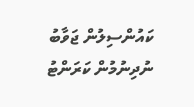ކައުންސިލުން ޖަވާބު ނުދިނުމުން ކަރަންޓު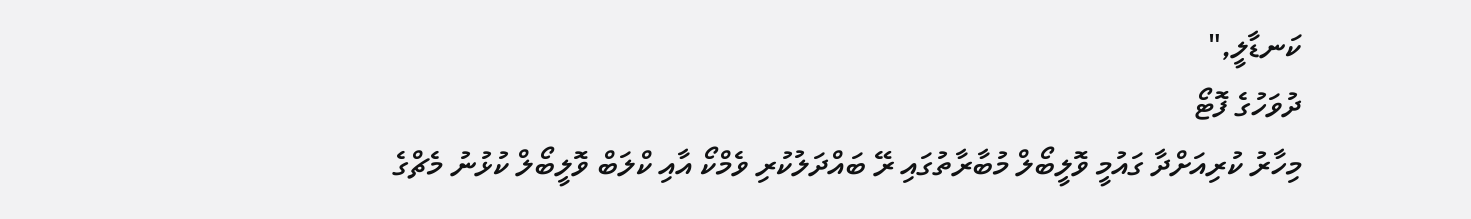ކަނޑާލީ,"
ދުވަހުގެ ފޮޓޯ
މިހާރު ކުރިއަށްދާ ގައުމީ ވޮލީބޯލް މުބާރާތުގައި ރޭ ބައްދަލުކުރި ވެމްކޯ އާއި ކްލަބް ވޮލީބޯލް ކުޅުނު މެޗްގެ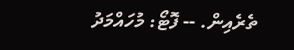ތެރެއިން. -- ފޮޓޯ: މުހައްމަދު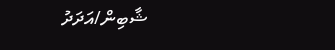ޝާބިން/އަދަދު